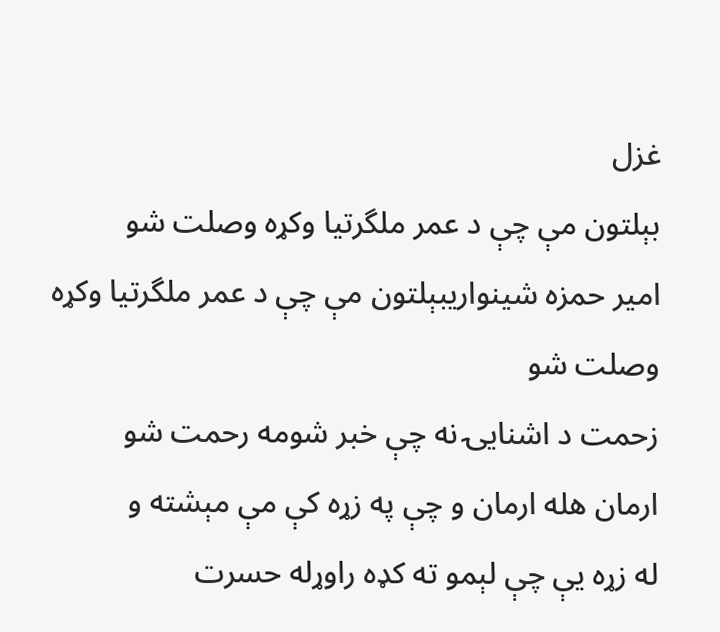غزل
بېلتون مې چې د عمر ملگرتيا وکړه وصلت شو
امیر حمزه شینواریبېلتون مې چې د عمر ملگرتيا وکړه وصلت شو
زحمت د اشنايۍ نه چې خبر شومه رحمت شو
ارمان هله ارمان و چې په زړه کې مې مېشته و
له زړه يې چې لېمو ته کډه راوړله حسرت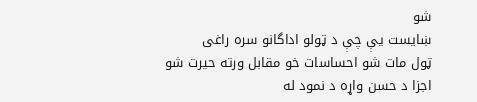شو
ښايست يې چې د ټولو اداگانو سره راغی
ټول مات شو احساسات خو مقابل ورته حيرت شو
اجزا د حسن واړه د نمود له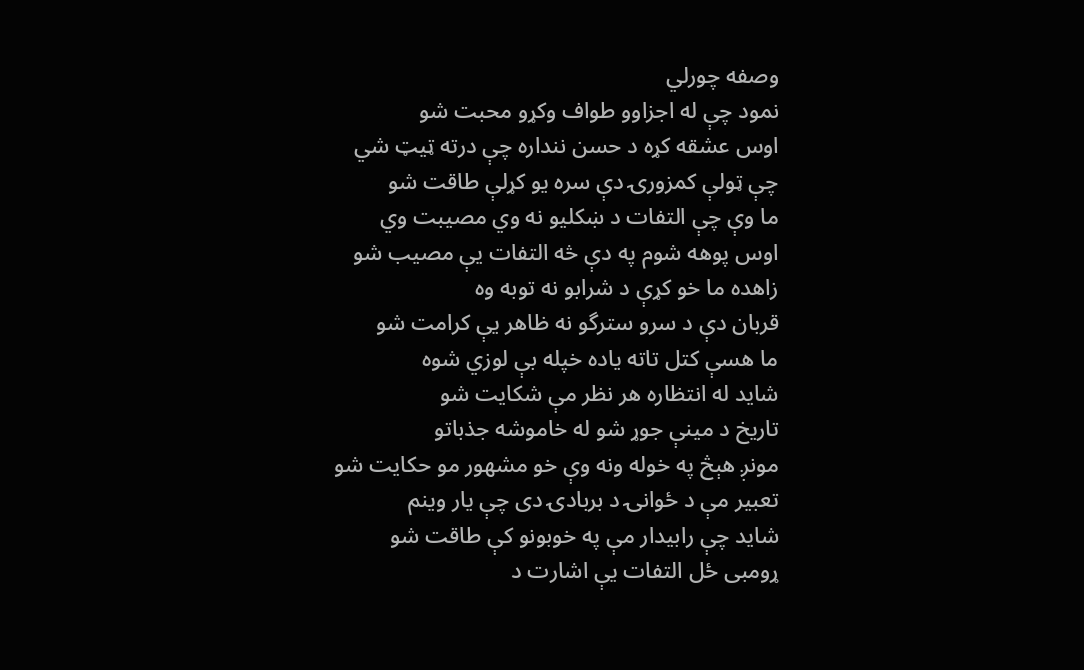وصفه چورلي
نمود چې له اجزاوو طواف وکړو محبت شو
اوس عشقه کړه د حسن ننداره چې درته ټيټ شي
چې ټولې کمزورۍ دې سره يو کړلې طاقت شو
ما وې چې التفات د ښکليو نه وي مصيبت وي
اوس پوهه شوم په دې څه التفات يې مصيب شو
زاهده ما خو کړې د شرابو نه توبه وه
قربان دې د سرو سترگو نه ظاهر يې کرامت شو
ما هسې کتل تاته ياده خپله بې لوزي شوه
شايد له انتظاره هر نظر مې شکايت شو
تاريخ د مينې جوړ شو له خاموشه جذباتو
مونږ هېڅ په خوله ونه وې خو مشهور مو حکايت شو
تعبير مې د ځوانۍ د بربادۍ دی چې يار وينم
شايد چې رابيدار مې په خوبونو کې طاقت شو
ړومبی ځل التفات يې اشارت د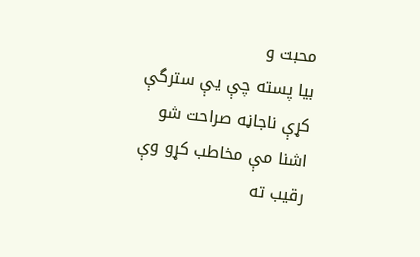محبت و
بيا پسته چې يې سترگې کړې ناجاڼه صراحت شو
اشنا مې مخاطب کړو وې رقيب ته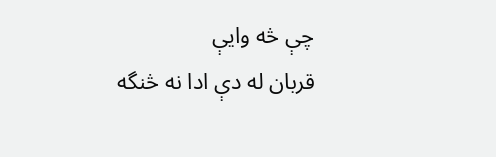چې څه وايې
قربان له دې ادا نه څنگه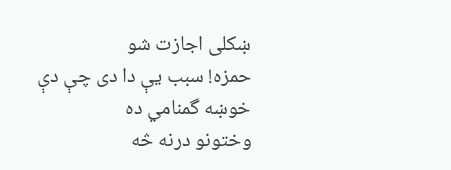ښکلی اجازت شو
حمزه! سبب يې دا دی چې دې خوښه گمنامي ده
وختونو درنه څه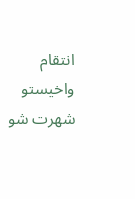انتقام واخيستو شهرت شو